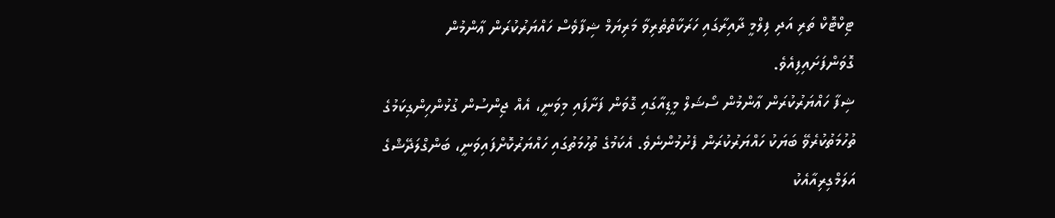ޓިކްޓޮކް ތަރި އަދި ފިލްމީ ދާއިރާގައި ހަރަކާތްތެރިވާ މަރިޔަމް ޝިފާވެސް ހައްޔަރުކުރަން ޢާންމުން ގޮވަންފަށައިފިއެވެ.
ޝިފާ ހައްޔަރުކުރަން ޢާންމުން ސޯޝަލް މީޑިއާގައި ގޮވަން ފަށާފައި މިވަނީ، އެއް ޖިންސުން ގުޅުންހިންގިކަމުގެ ތުހުމަތުކުރެވޭ ބަޔަކު ހައްޔަރުކުރަން ފެށުމުންނެވެ. އެކަމުގެ ތުހުމަތުގައި ހައްޔަރުކޮށްފައިވަނީ، ބަންގްލަދޭޝްގެ އަލަމްގިރިއާއެކު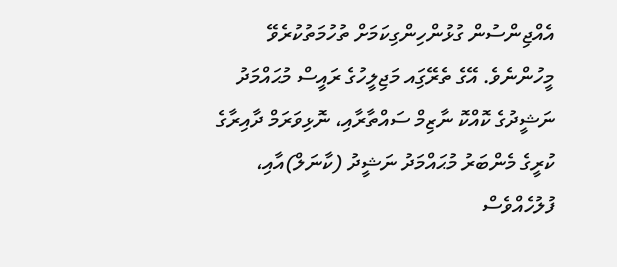އެއްޖިންސުން ގުޅުންހިންގިކަމަށް ތުހުމަތުކުރެވޭ މީހުންނެވެ. އޭގެ ތެރޭގަިއ މަޖިލީހުގެ ރައީސް މުޙައްމަދު ނަޝީދުގެ ކޮއްކޮ ނާޒިމް ސައްތާރާއި، ނޮޅިވަރަމް ދާއިރާގެ ކުރީގެ މެންބަރު މުޙައްމަދު ނަޝީދު (ކާނަލް)އާއި، ފުލުހެއްވެސް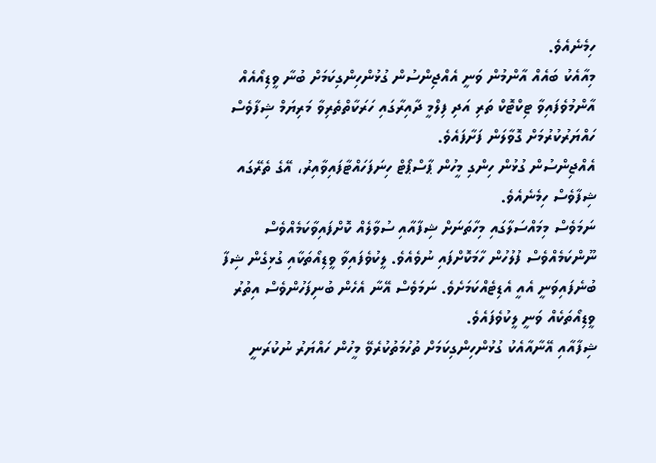ހިމެނެއެވެ.
މިއާއެކު ބައެއް އާންމުން ވަނީ އެއްޖިންސުން ގުޅުންހިންގިކަމަށް ބުނާ ވީޑިއޯއެއް އާންމުވެފައިވާ ޓިކްޓޮކް ތަރި އަދި ފިލްމީ ދާއިރާގައި ހަރަކާތްތެރިވާ މަރިޔަމް ޝިފާވެސް ހައްޔަރުކުރުމަށް ގޮވާލަން ފަށާފައެވެ.
އެއްޖިންސުން ގުޅުން ހިންގި މީހުން ޕާސްޕޯޓް ހިނަފަހައްޓާފައިވާއިރު، އޭގެ ތެރޭގައ ޝިފާވެސް ހިމެނެއެވެ.
ނަމަވެސް މިމައްސަލާގައި މިހާތަނަށް ޝިފާއާއި ސުވާލެއް ކޮށްފައިވާކަމެއްވެސް ނޫންކަމެއްވެސް ފުލުހުން ހާމަކޮށްފައި ނުވެއެވެ. ލީކުވެފައިވާ ވީޑިއޯތަކާއި ގުޅިގެން ޝިފާ ބުނެފައިވަނީ އެއީ އެޑިޓެއްކަމަށެވެ. ނަމަވެސް އޭނާ އެހެން ބުނިފަހުންވެސް އިތުރު ވީޑިއޯތަކެއް ވަނީ ލީކުވެފައެވެ.
ޝިފާއާއި އޭނާއާއެކު ގުޅުންހިންގިކަމަށް ތުހުމަތުކުރެވޭ މީހުން ހައްޔަރު ނުކުރަނީ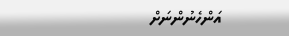އަންހެނުންނަށް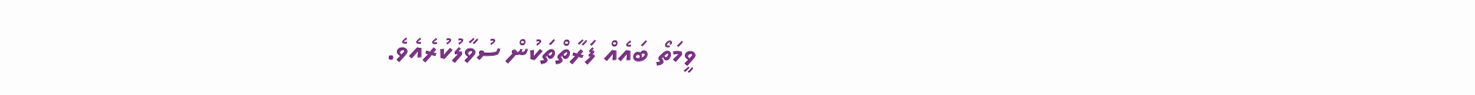ވީމަތޯ ބައެއް ފަރާތްތަކުން ސުވާލުކުރެއެވެ.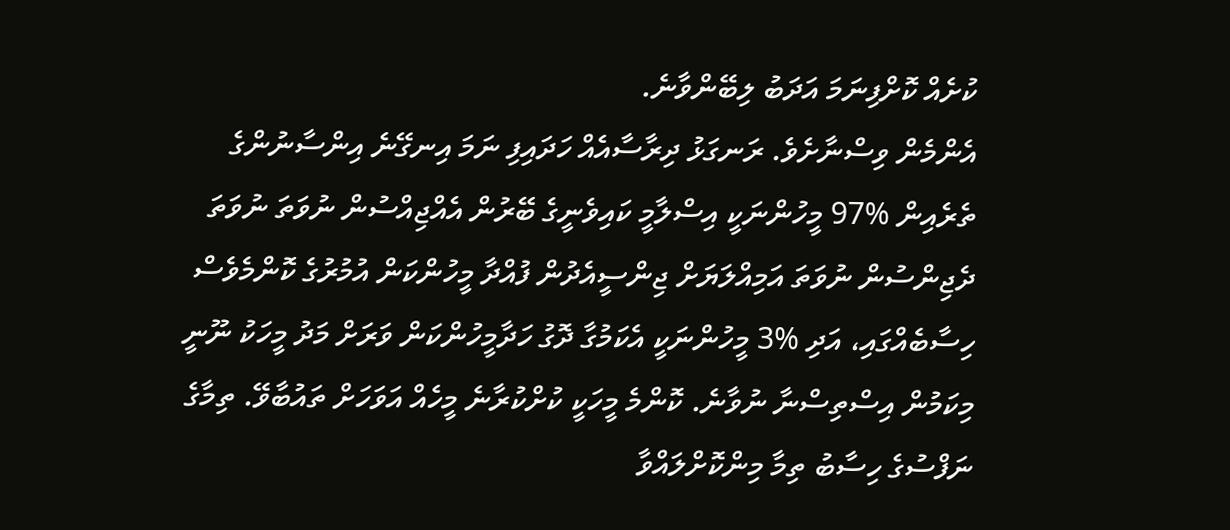ކުށެއް ކޮށްފިނަމަ އަދަބު ލިބޭންވާނެ.
އެންމެން ވިސްނާށެވެ. ރަނގަޅު ދިރާސާއެއް ހަދައިފި ނަމަ އިނގޭނެ އިންސާނުންގެ ތެރެއިން %97 މީހުންނަކީ އިސްލާމީ ކައިވެނީގެ ބޭރުން އެއްޖިއްސުން ނުވަތަ ނުވަތަ ދެޖިންސުން ނުވަތަ އަމިއްލަޔަށް ޖިންސީއެދުން ފުއްދާ މީހުންކަން އުމުރުގެ ކޮންމެވެސް ހިސާބެއްގައި، އަދި %3 މީހުންނަކީ އެކަމުގާ ދޮގު ހަދާމީހުންކަން ވަރަށް މަދު މީހަކު ނޫނީ މިކަމުން އިސްތިސްނާ ނުވާނެ. ކޮންމެ މީހަކީ ކުށްކުރާނެ މީހެއް އަވަހަށް ތައުބާވޭ. ތިމާގެ ނަފްސުގެ ހިސާބު ތިމާ މިންކޮށްލައްވާ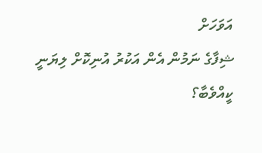އަވަހަށް
ޝިފާގެ ނަމުން އެން އަކުރު އުނިކޮށް ލިޔަނީ ކީއްވެބާ؟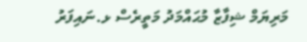މަރިޔަމް ޝިފާޒާ މުޙައްމަދު މަތީރެސް ޅ.ނައިފަރު